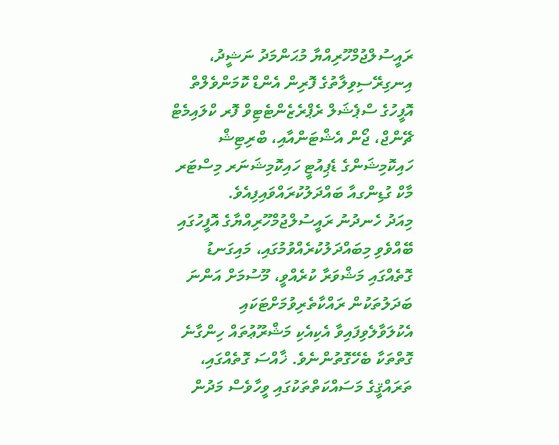ރައީސުލްޖުމްހޫރިއްޔާ މުޙަންމަދު ނަޝީދު، އިނގިރޭސިވިލާތުގެ ފޮރިން އެންޑް ކޮމަންވެލްތް އޮފީހުގެ ސްޕެޝަލް ރެޕްރެޒެންޓެޓިވް ފޮރ ކްލައިމެޓް ޗޭންޖް، ޖޯން އެޝްޓަންއާއި، ބްރިޓިޝް ހައިކޮމިޝަންގެ ޑެޕިއުޓީ ހައިކޮމިޝަނަރ މިސްޓަރ މާކް ގުޑިންގއާ ބައްދަލުކުރައްވައިފިއެވެ.
މިއަދު ހެނދުނު ރައީސުލްޖުމްހޫރިއްޔާގެ އޮފީހުގައި ބޭއްވެވި މިބައްދަލުކުރެއްވުމުގައި، މައިގަނޑު ގޮތެއްގައި މަޝްވަރާ ކުރެއްވީ، މޫސުމަށް އަންނަ ބަދަލުތަކުން ރައްކާތެރިވުމަށްޓަކައި އެކުލަވާލެވިފައިވާ އެކިއެކި މަޝްރޫޢުތައް ހިންގާނެ ގޮތްތަކާ ބެހޭގޮތުންނެވެ. ޚާއްސަ ގޮތެއްގައި، ތަރައްޤީގެ މަސައްކަތްތަކުގައި ވީހާވެސް މަދުން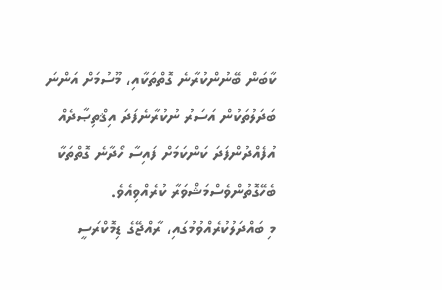ކާބަން ބޭނުންކުރާނެ ގޮތްތަކާއި، މޫސުމަށް އަންނަ ބަދަލުތަކުން އަސަރު ނުކުރާނެފަދަ އިޤްތިޞާދެއް އުފެއްދުންފަދަ ކަންކަމަށް ފައިސާ ހޯދާނެ ގޮތްތަކާ ބެހޭގޮތުންވެސްމަޝްވަރާ ކުރެއްވިއެވެ.
މި ބައްދަލުކުރެއްވުމުގައި، ރާއްޖޭގެ ޑިމޮކްރަސީ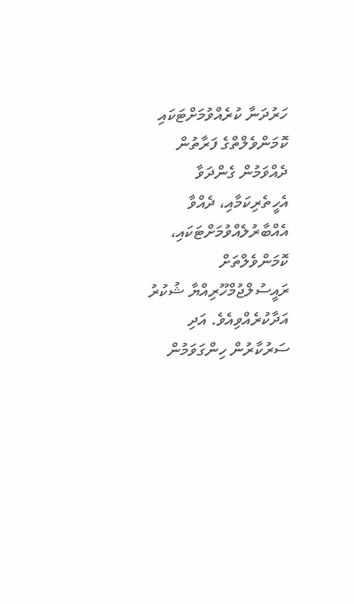ހަރުދަނާ ކުރެއްވުމަށްޓަކައި ކޮމަންވެލްތްގެ ފަރާތުން ދެއްވަމުން ގެންދަވާ އެހީތެރިކަމާއި، ދެއްވާ އެއްބާރުލެއްވުމަށްޓަކައި، ކޮމަންވެލްތަށް ރައީސުލްޖުމްހޫރިއްޔާ ޝުކުރު އަދާކުރެއްވިއެވެ. އަދި ސަރުކާރުން ހިންގަވަމުން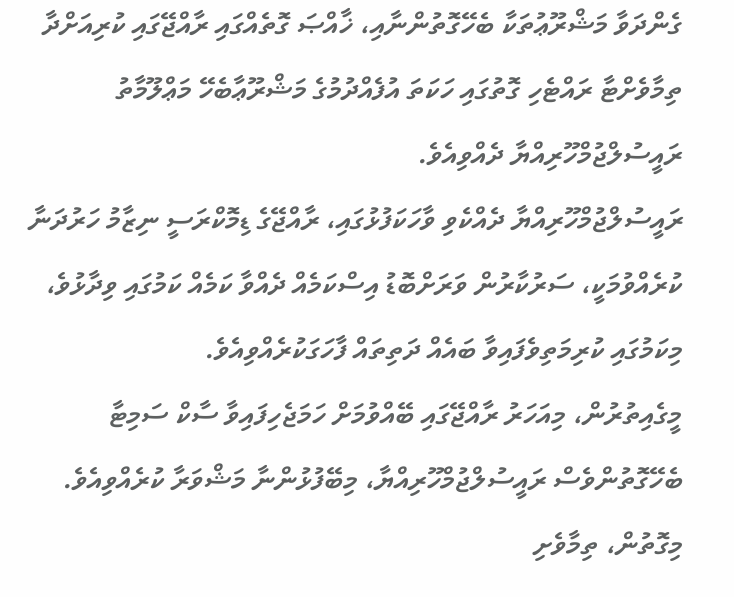ގެންދަވާ މަޝްރޫޢުތަކާ ބެހޭގޮތުންނާއި، ޚާއްޞަ ގޮތެއްގައި ރާއްޖޭގައި ކުރިއަށްދާ ތިމާވެށްޓާ ރައްޓެހި ގޮތުގައި ހަކަތަ އުފެއްދުމުގެ މަޝްރޫޢާބެހޭ މަޢްލޫމާތު ރައީސުލްޖުމްހޫރިއްޔާ ދެއްވިއެވެ.
ރައީސުލްޖުމްހޫރިއްޔާ ދެއްކެވި ވާހަކަފުޅުގައި، ރާއްޖޭގެ ޑިމޮކްރަސީ ނިޒާމު ހަރުދަނާ ކުރެއްވުމަކީ، ސަރުކާރުން ވަރަށްބޮޑު އިސްކަމެއް ދެއްވާ ކަމެއް ކަމުގައި ވިދާޅުވެ، މިކަމުގައި ކުރިމަތިވެފައިވާ ބައެއް ދަތިތައް ފާހަގަކުރެއްވިއެވެ.
މީގެއިތުރުން، މިއަހަރު ރާއްޖޭގައި ބޭއްވުމަށް ހަމަޖެހިފައިވާ ސާކް ސަމިޓާ ބެހޭގޮތުންވެސް ރައީސުލްޖުމްހޫރިއްޔާ، މިބޭފުޅުންނާ މަޝްވަރާ ކުރެއްވިއެވެ. މިގޮތުން، ތިމާވެށި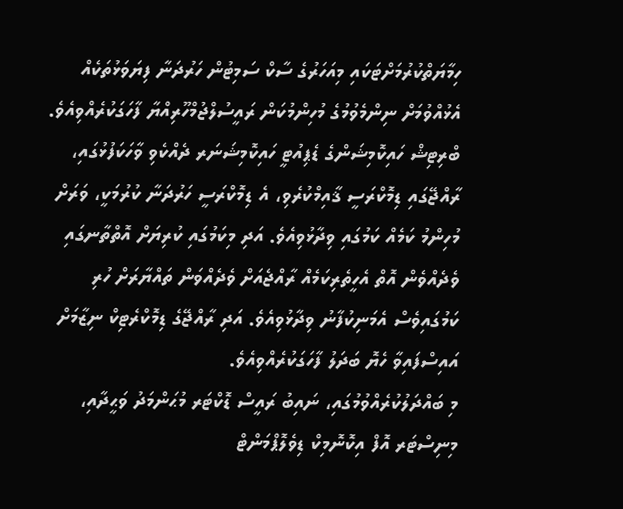ހިމާޔަތްކުރުމަށްޓަކައި މިއަހަރުގެ ސާކް ސަމިޓުން ހަރުދަނާ ފިޔަވަޅުތަކެއް އެޅުއްވުމަށް ނިންމެވުމުގެ މުހިންމުކަން ރައީސުލްޖުމްހޫރިއްޔާ ފާހަގަކުރެއްވިއެވެ.
ބްރިޓިޝް ހައިކޮމިޝަންގެ ޑެޕިއުޓީ ހައިކޮމިޝަނަރ ދެއްކެވި ވާހަކަފުޅުގައި، ރާއްޖޭގައި ޑިމޮކްރަސީ ޤާއިމްކުރެވި، އެ ޑިމޮކްރަސީ ހަރުދަނާ ކުރުމަކީ، ވަރަށް މުހިންމު ކަމެއް ކަމުގައި ވިދާޅުވިއެވެ. އަދި މިކަމުގައި ކުރިޔަށް އޮތްތާނގައި ވެދެއްވެން އޮތް އެހީތެރިކަމެއް ރާއްޖެއަށް ވެދެއްވަން ތައްޔާރަށް ހުރި ކަމުގައިވެސް އެމަނިކުފާނު ވިދާޅުވިއެވެ. އަދި ރާއްޖޭގެ ޑިމޮކްރެޓިކް ނިޒާމަށް އައިސްފައިވާ ހެޔޮ ބަދަލު ފާހަގަކުރެއްވިއެވެ.
މި ބައްދަލުކުރެއްވުމުގައި، ނައިބު ރައީސް ޑޮކްޓަރ މުޙަންމަދު ވަޙީދާއި، މިނިސްޓަރ އޮފް އިކޮނޮމިކް ޑިވެލޮޕްމަންޓް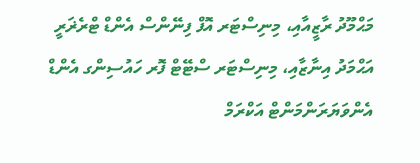މަޙްމޫދު ރާޒީއާއި، މިނިސްޓަރ އޮފް ފިނޭންސް އެންޑް ޓްރެޜަރީ އަޙްމަދު އިނާޒާއި، މިނިސްޓަރ ސްޓޭޓް ފޮރ ހައުސިންގ އެންޑް އެންވަޔަރަންމަންޓް އަކްރަމް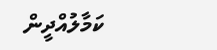ކަމާލުއްދީން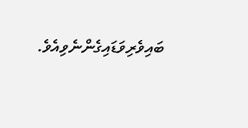ބައިވެރިވަޑައިގެންނެވިއެވެ.